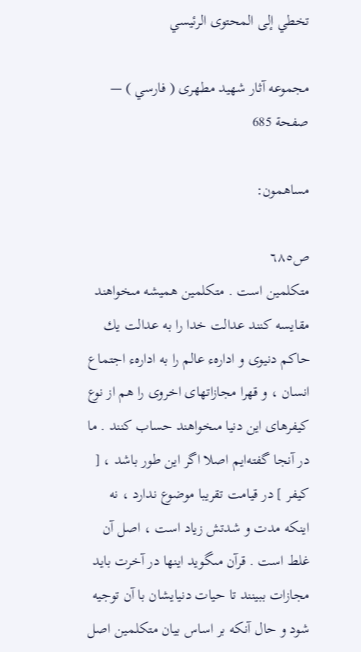تخطي إلى المحتوى الرئيسي

مجموعه آثار شهيد مطهرى ( فارسي ) — صفحة 685

مساهمون:

ص٦٨٥
متكلمين است . متكلمين هميشه مىخواهند مقايسه كنند عدالت خدا را به عدالت يك حاكم دنيوى و ادارهء عالم را به ادارهء اجتماع انسان ، و قهرا مجازاتهاى اخروى را هم از نوع كيفرهاى اين دنيا مىخواهند حساب كنند . ما در آنجا گفته‌ايم اصلا اگر اين طور باشد ، [ كيفر ] در قيامت تقريبا موضوع ندارد ، نه اينكه مدت و شدتش زياد است ، اصل آن غلط است . قرآن مىگويد اينها در آخرت بايد مجازات ببينند تا حيات دنيايشان با آن توجيه شود و حال آنكه بر اساس بيان متكلمين اصل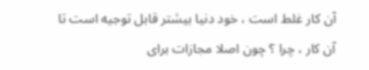آن كار غلط است ، خود دنيا بيشتر قابل توجيه است تا آن كار ، چرا ؟ چون اصلا مجازات براى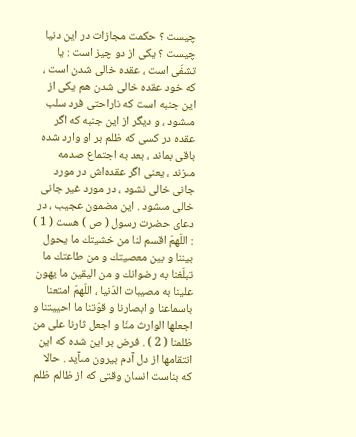چيست ؟ حكمت مجازات در اين دنيا چيست ؟ يكى از دو چيز است : يا تشفّى است ، عقده خالى شدن است ، كه خود عقده خالى شدن هم يكى از اين جنبه است كه ناراحتى فرد سلب مىشود ، و ديگر از اين جنبه كه اگر عقده در كسى كه ظلم بر او وارد شده باقى بماند ، بعد به اجتماع صدمه مىزند ، يعنى اگر عقده‌اش در مورد جانى خالى نشود ، در مورد غير جانى خالى مىشود . اين مضمون عجيب ، در دعاى حضرت رسول ( ص ) هست ( 1 ) : اللّهمّ اقسم لنا من خشيتك ما يحول بيننا و بين معصيتك و من طاعتك ما تبلّغنا به رضوانك و من اليقين ما يهون علينا به مصيبات الدّنيا ، اللّهمّ امتعنا باسماعنا و ابصارنا و قوّتنا ما احييتنا و اجعلها الوارث منّا و اجعل ثارنا على من ظلمنا ( 2 ) . فرض بر اين شده كه اين انتقامها از دل آدم بيرون مىآيد . حالا كه بناست انسان وقتى كه از ظالم ظلم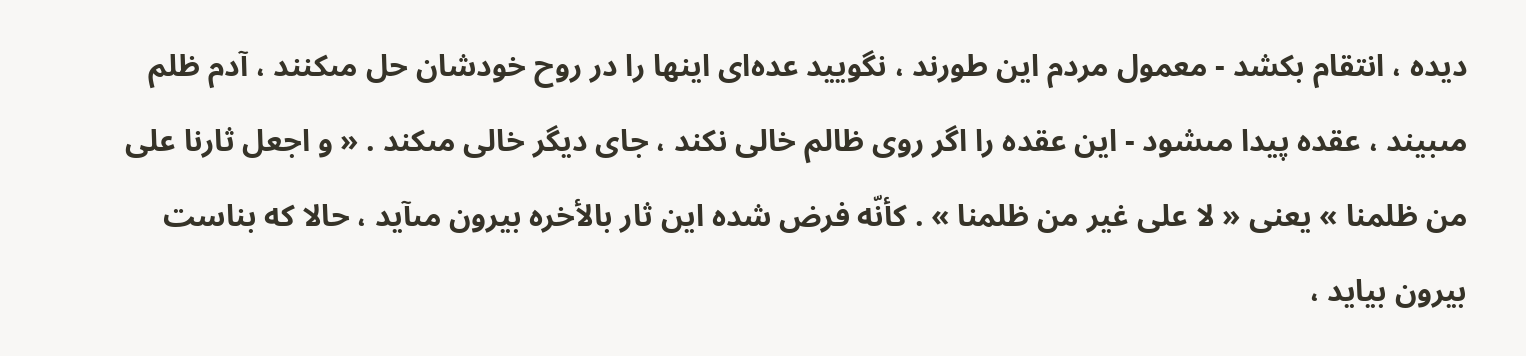ديده ، انتقام بكشد - معمول مردم اين طورند ، نگوييد عده‌اى اينها را در روح خودشان حل مىكنند ، آدم ظلم مىبيند ، عقده پيدا مىشود - اين عقده را اگر روى ظالم خالى نكند ، جاى ديگر خالى مىكند . « و اجعل ثارنا على من ظلمنا » يعنى « لا على غير من ظلمنا » . كأنّه فرض شده اين ثار بالأخره بيرون مىآيد ، حالا كه بناست بيرون بيايد ،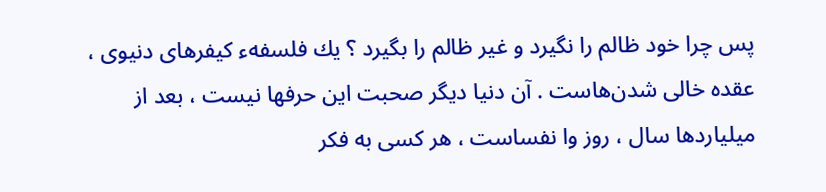پس چرا خود ظالم را نگيرد و غير ظالم را بگيرد ؟ يك فلسفهء كيفرهاى دنيوى ، عقده خالى شدن‌هاست . آن دنيا ديگر صحبت اين حرفها نيست ، بعد از ميلياردها سال ، روز وا نفساست ، هر كسى به فكر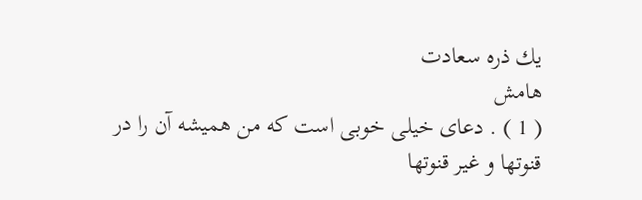يك ذره سعادت
هامش
( 1 ) . دعاى خيلى خوبى است كه من هميشه آن را در قنوتها و غير قنوتها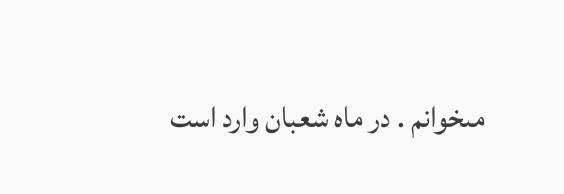مىخوانم . در ماه شعبان وارد است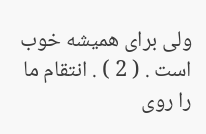ولى براى هميشه خوب است . ( 2 ) . انتقام ما را روى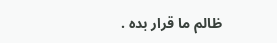ظالم ما قرار بده .